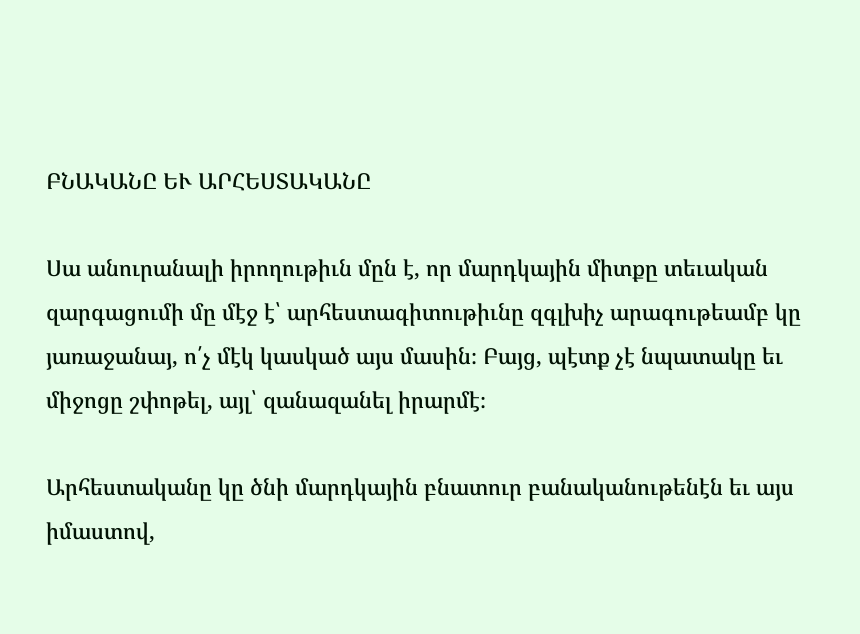ԲՆԱԿԱՆԸ ԵՒ ԱՐՀԵՍՏԱԿԱՆԸ

Սա անուրանալի իրողութիւն մըն է, որ մարդկային միտքը տեւական զարգացումի մը մէջ է՝ արհեստագիտութիւնը զգլխիչ արագութեամբ կը յառաջանայ, ո՛չ մէկ կասկած այս մասին։ Բայց, պէտք չէ նպատակը եւ միջոցը շփոթել, այլ՝ զանազանել իրարմէ։

Արհեստականը կը ծնի մարդկային բնատուր բանականութենէն եւ այս իմաստով,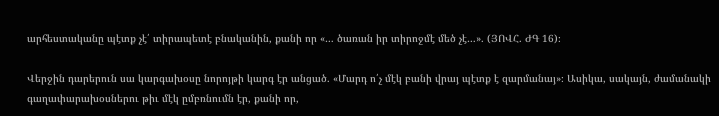արհեստականը պէտք չէ՛ տիրապետէ բնականին, քանի որ «… ծառան իր տիրոջմէ մեծ չէ…». (ՅՈՎՀ. ԺԳ 16)։

Վերջին դարերուն սա կարգախօսը նորոյթի կարգ էր անցած. «Մարդ ո՛չ մէկ բանի վրայ պէտք է զարմանայ»։ Ասիկա, սակայն, ժամանակի գաղափարախօսներու թիւ մէկ ըմբռնումն էր, քանի որ,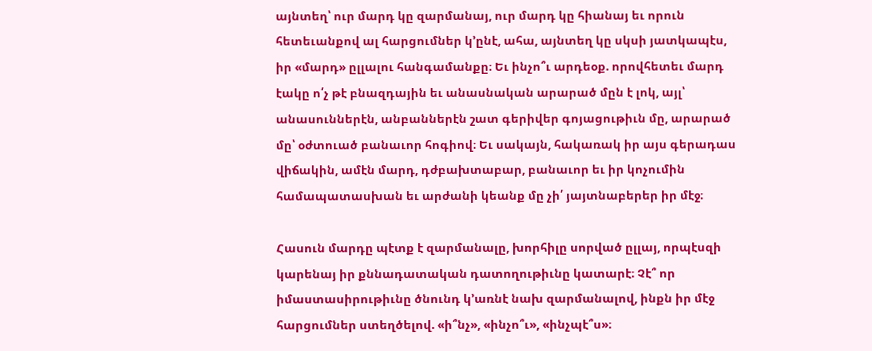այնտեղ՝ ուր մարդ կը զարմանայ, ուր մարդ կը հիանայ եւ որուն հետեւանքով ալ հարցումներ կ՚ընէ, ահա, այնտեղ կը սկսի յատկապէս, իր «մարդ» ըլլալու հանգամանքը։ Եւ ինչո՞ւ արդեօք. որովհետեւ մարդ էակը ո՛չ թէ բնազդային եւ անասնական արարած մըն է լոկ, այլ՝ անասուններէն, անբաններէն շատ գերիվեր գոյացութիւն մը, արարած մը՝ օժտուած բանաւոր հոգիով։ Եւ սակայն, հակառակ իր այս գերադաս վիճակին, ամէն մարդ, դժբախտաբար, բանաւոր եւ իր կոչումին համապատասխան եւ արժանի կեանք մը չի՛ յայտնաբերեր իր մէջ։

Հասուն մարդը պէտք է զարմանալը, խորհիլը սորված ըլլայ, որպէսզի կարենայ իր քննադատական դատողութիւնը կատարէ։ Չէ՞ որ իմաստասիրութիւնը ծնունդ կ՚առնէ նախ զարմանալով, ինքն իր մէջ հարցումներ ստեղծելով. «ի՞նչ», «ինչո՞ւ», «ինչպէ՞ս»։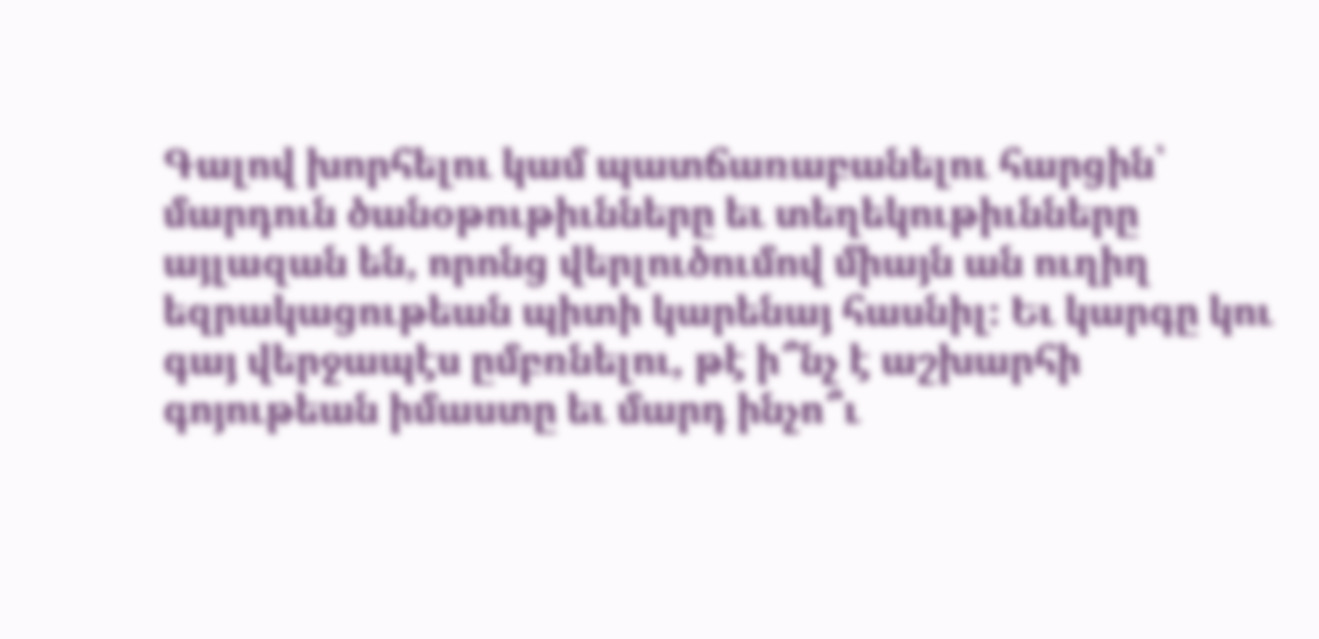Գալով խորհելու կամ պատճառաբանելու հարցին՝ մարդուն ծանօթութիւնները եւ տեղեկութիւնները այլազան են, որոնց վերլուծումով միայն ան ուղիղ եզրակացութեան պիտի կարենայ հասնիլ։ Եւ կարգը կու գայ վերջապէս ըմբռնելու, թէ ի՞նչ է աշխարհի գոյութեան իմաստը եւ մարդ ինչո՞ւ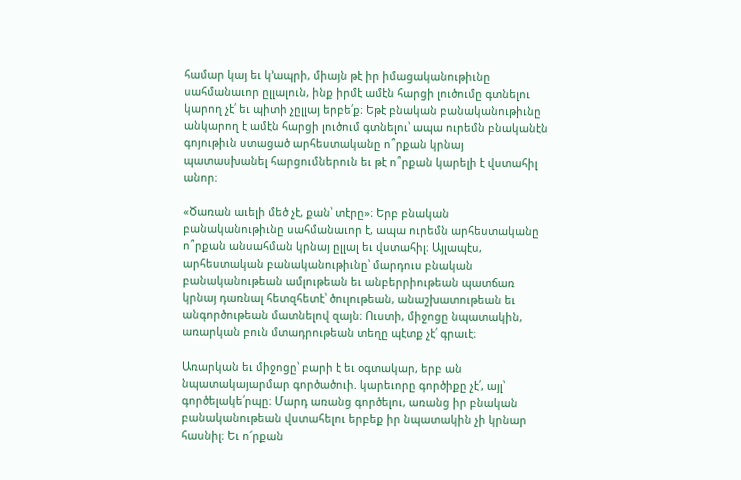համար կայ եւ կ՚ապրի, միայն թէ իր իմացականութիւնը սահմանաւոր ըլլալուն, ինք իրմէ ամէն հարցի լուծումը գտնելու կարող չէ՛ եւ պիտի չըլլայ երբե՛ք։ Եթէ բնական բանականութիւնը անկարող է ամէն հարցի լուծում գտնելու՝ ապա ուրեմն բնականէն գոյութիւն ստացած արհեստականը ո՞րքան կրնայ պատասխանել հարցումներուն եւ թէ ո՞րքան կարելի է վստահիլ անոր։

«Ծառան աւելի մեծ չէ, քան՝ տէրը»։ Երբ բնական բանականութիւնը սահմանաւոր է, ապա ուրեմն արհեստականը ո՞րքան անսահման կրնայ ըլլալ եւ վստահիլ։ Այլապէս, արհեստական բանականութիւնը՝ մարդուս բնական բանականութեան ամլութեան եւ անբերրիութեան պատճառ կրնայ դառնալ հետզհետէ՝ ծուլութեան, անաշխատութեան եւ անգործութեան մատնելով զայն։ Ուստի, միջոցը նպատակին, առարկան բուն մտադրութեան տեղը պէտք չէ՛ գրաւէ։

Առարկան եւ միջոցը՝ բարի է եւ օգտակար, երբ ան նպատակայարմար գործածուի. կարեւորը գործիքը չէ՛, այլ՝ գործելակե՛րպը։ Մարդ առանց գործելու, առանց իր բնական բանականութեան վստահելու երբեք իր նպատակին չի կրնար հասնիլ։ Եւ ո՜րքան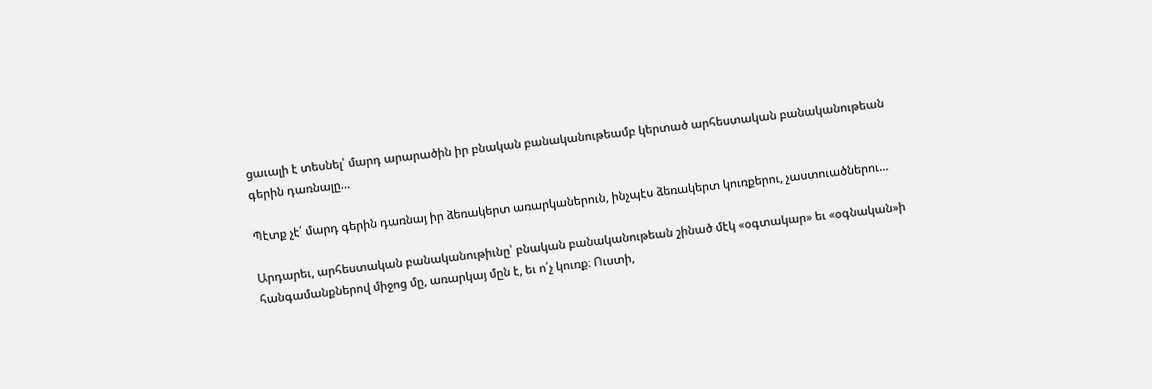ցաւալի է տեսնել՝ մարդ արարածին իր բնական բանականութեամբ կերտած արհեստական բանականութեան գերին դառնալը…

Պէտք չէ՛ մարդ գերին դառնայ իր ձեռակերտ առարկաներուն, ինչպէս ձեռակերտ կուռքերու, չաստուածներու…

Արդարեւ, արհեստական բանականութիւնը՝ բնական բանականութեան շինած մէկ «օգտակար» եւ «օգնական»ի հանգամանքներով միջոց մը, առարկայ մըն է, եւ ո՛չ կուռք։ Ուստի,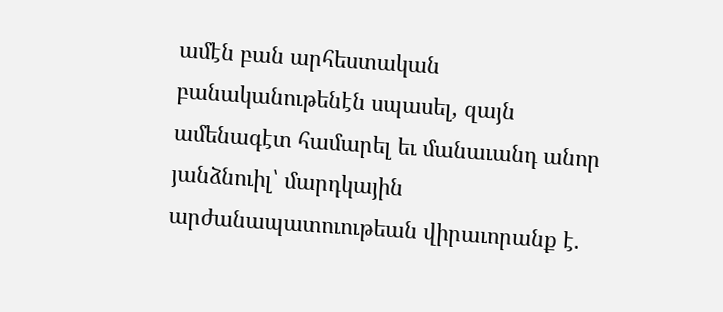ամէն բան արհեստական բանականութենէն սպասել, զայն ամենագէտ համարել եւ մանաւանդ անոր յանձնուիլ՝ մարդկային արժանապատուութեան վիրաւորանք է.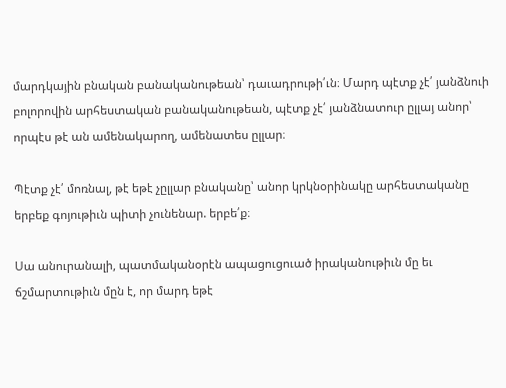մարդկային բնական բանականութեան՝ դաւադրութի՛ւն։ Մարդ պէտք չէ՛ յանձնուի բոլորովին արհեստական բանականութեան, պէտք չէ՛ յանձնատուր ըլլայ անոր՝ որպէս թէ ան ամենակարող, ամենատես ըլլար։

Պէտք չէ՛ մոռնալ, թէ եթէ չըլլար բնականը՝ անոր կրկնօրինակը արհեստականը երբեք գոյութիւն պիտի չունենար. երբե՛ք։

Սա անուրանալի, պատմականօրէն ապացուցուած իրականութիւն մը եւ ճշմարտութիւն մըն է, որ մարդ եթէ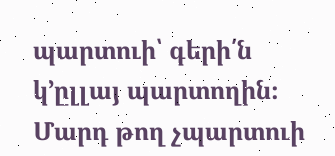պարտուի՝ գերի՛ն կ՚ըլլայ պարտողին։ Մարդ թող չպարտուի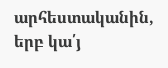արհեստականին, երբ կա՛յ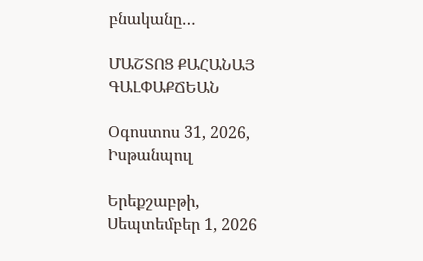բնականը…

ՄԱՇՏՈՑ ՔԱՀԱՆԱՅ ԳԱԼՓԱՔՃԵԱՆ

Օգոստոս 31, 2026, Իսթանպուլ

Երեքշաբթի, Սեպտեմբեր 1, 2026